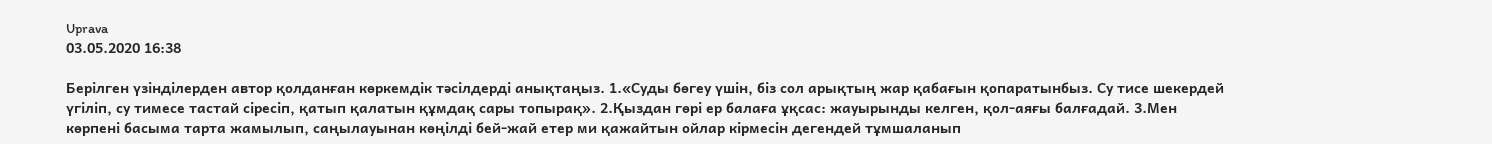Uprava
03.05.2020 16:38

Берілген үзінділерден автор қолданған көркемдік тәсілдерді анықтаңыз. 1.«Суды бөгеу үшін, біз сол арықтың жар қабағын қопаратынбыз. Су тисе шекердей үгіліп, су тимесе тастай сіресіп, қатып қалатын құмдақ сары топырақ». 2.Қыздан гөрі ер балаға ұқсас: жауырынды келген, қол-аяғы балғадай. 3.Мен көрпені басыма тарта жамылып, саңылауынан көңілді бей-жай етер ми қажайтын ойлар кірмесін дегендей тұмшаланып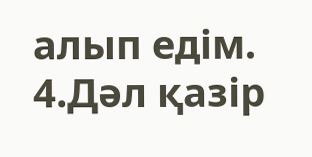алып едім. 4.Дәл қазір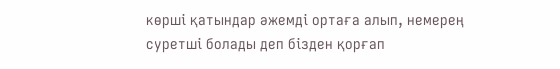көрші қатындар әжемді ортаға алып, немерең суретші болады деп бізден қорғап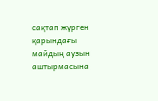сақтап жүрген қарындағы майдың аузын аштырмасына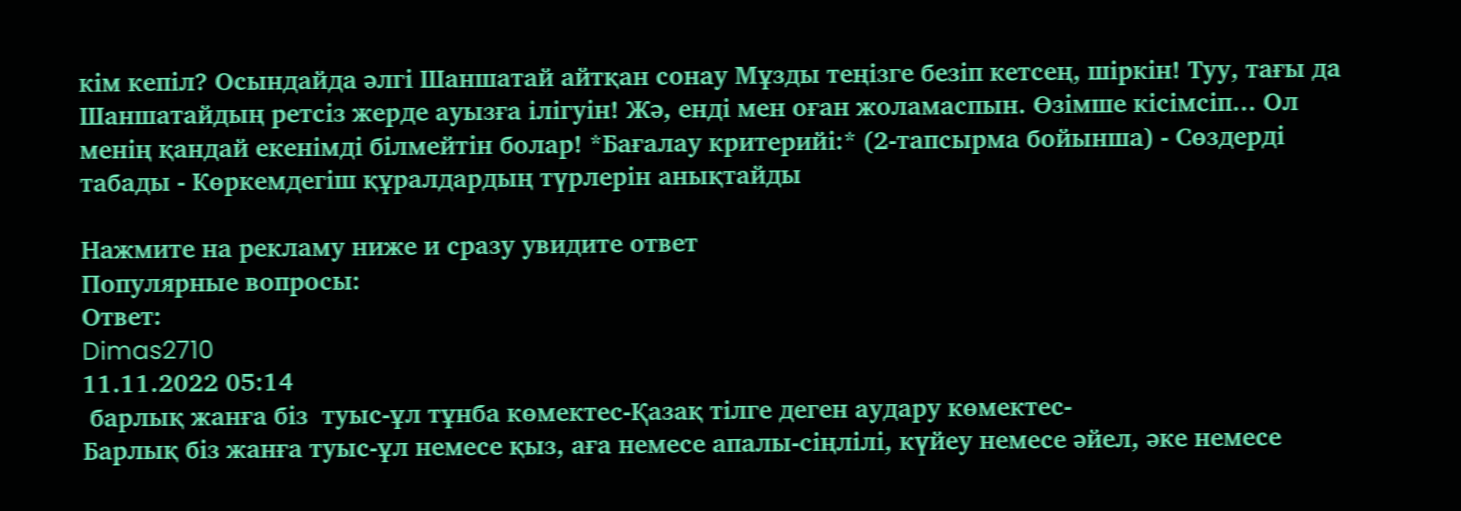кім кепіл? Осындайда әлгі Шаншатай айтқан сонау Мұзды теңізге безіп кетсең, шіркін! Туу, тағы да Шаншатайдың ретсіз жерде ауызға ілігуін! Жә, енді мен оған жоламаспын. Өзімше кісімсіп... Ол менің қандай екенімді білмейтін болар! *Бағалау критерийі:* (2-тапсырма бойынша) - Сөздерді табады - Көркемдегіш құралдардың түрлерін анықтайды

Нажмите на рекламу ниже и сразу увидите ответ
Популярные вопросы:
Ответ:
Dimas2710
11.11.2022 05:14
 барлық жанға біз  туыс-ұл тұнба көмектес-Қазақ тілге деген аудару көмектес-
Барлық біз жанға туыс-ұл немесе қыз, аға немесе апалы-сіңлілі, күйеу немесе әйел, әке немесе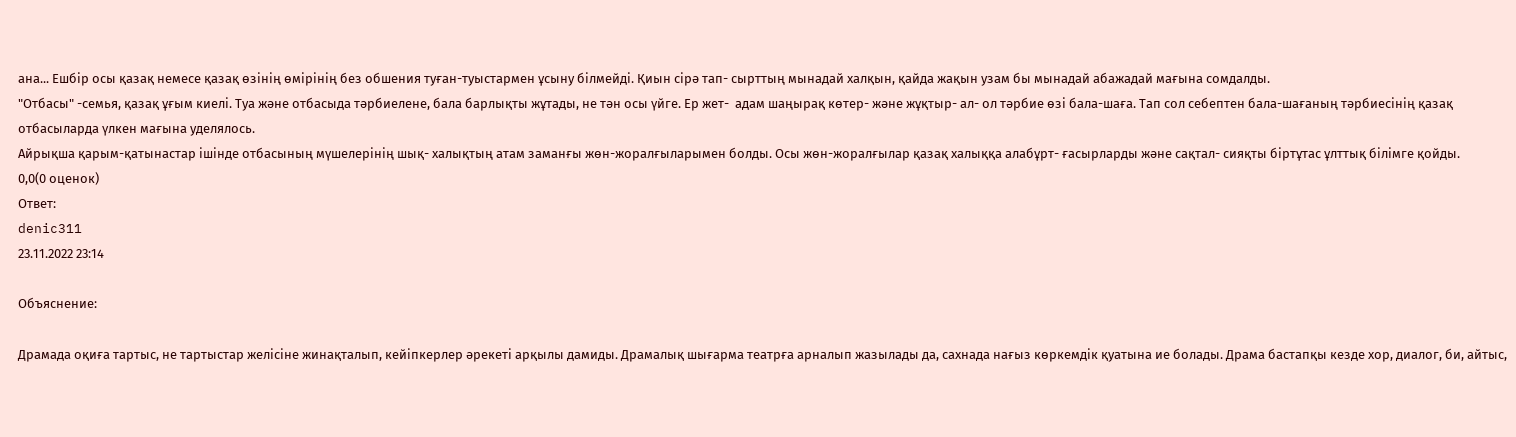ана... Ешбір осы қазақ немесе қазақ өзінің өмірінің без обшения туған-туыстармен ұсыну білмейді. Қиын сірә тап- сырттың мынадай халқын, қайда жақын узам бы мынадай абажадай мағына сомдалды.
"Отбасы" -семья, қазақ ұғым киелі. Туа және отбасыда тәрбиелене, бала барлықты жұтады, не тән осы үйге. Ер жет-  адам шаңырақ көтер- және жұқтыр- ал- ол тәрбие өзі бала-шаға. Тап сол себептен бала-шағаның тәрбиесінің қазақ отбасыларда үлкен мағына уделялось.
Айрықша қарым-қатынастар ішінде отбасының мүшелерінің шық- халықтың атам заманғы жөн-жоралғыларымен болды. Осы жөн-жоралғылар қазақ халыққа алабұрт- ғасырларды және сақтал- сияқты біртұтас ұлттық білімге қойды.
0,0(0 оценок)
Ответ:
denic311
23.11.2022 23:14

Объяснение:

Драмада оқиға тартыс, не тартыстар желісіне жинақталып, кейіпкерлер әрекеті арқылы дамиды. Драмалық шығарма театрға арналып жазылады да, сахнада нағыз көркемдік қуатына ие болады. Драма бастапқы кезде хор, диалог, би, айтыс,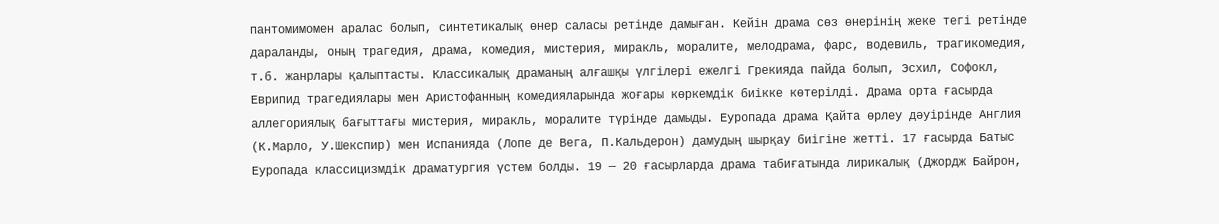пантомимомен аралас болып, синтетикалық өнер саласы ретінде дамыған. Кейін драма сөз өнерінің жеке тегі ретінде дараланды, оның трагедия, драма, комедия, мистерия, миракль, моралите, мелодрама, фарс, водевиль, трагикомедия, т.б. жанрлары қалыптасты. Классикалық драманың алғашқы үлгілері ежелгі Грекияда пайда болып, Эсхил, Софокл, Еврипид трагедиялары мен Аристофанның комедияларында жоғары көркемдік биікке көтерілді. Драма орта ғасырда аллегориялық бағыттағы мистерия, миракль, моралите түрінде дамыды. Еуропада драма Қайта өрлеу дәуірінде Англия (К.Марло, У.Шекспир) мен Испанияда (Лопе де Вега, П.Кальдерон) дамудың шырқау биігіне жетті. 17 ғасырда Батыс Еуропада классицизмдік драматургия үстем болды. 19 — 20 ғасырларда драма табиғатында лирикалық (Джордж Байрон,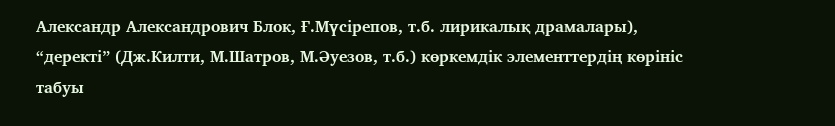Александр Александрович Блок, Ғ.Мүсірепов, т.б. лирикалық драмалары), “деректі” (Дж.Килти, М.Шатров, М.Әуезов, т.б.) көркемдік элементтердің көрініс табуы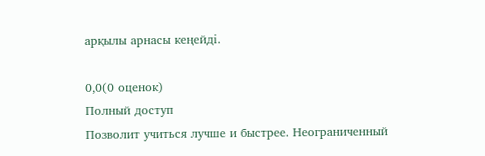арқылы арнасы кеңейді.

0,0(0 оценок)
Полный доступ
Позволит учиться лучше и быстрее. Неограниченный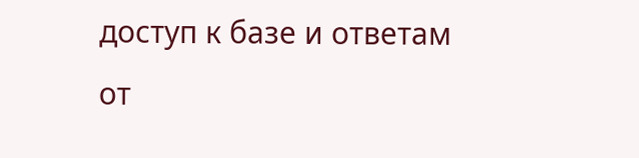доступ к базе и ответам от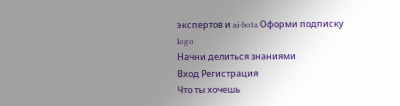экспертов и ai-bota Оформи подписку
logo
Начни делиться знаниями
Вход Регистрация
Что ты хочешь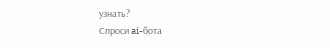узнать?
Спроси ai-бота